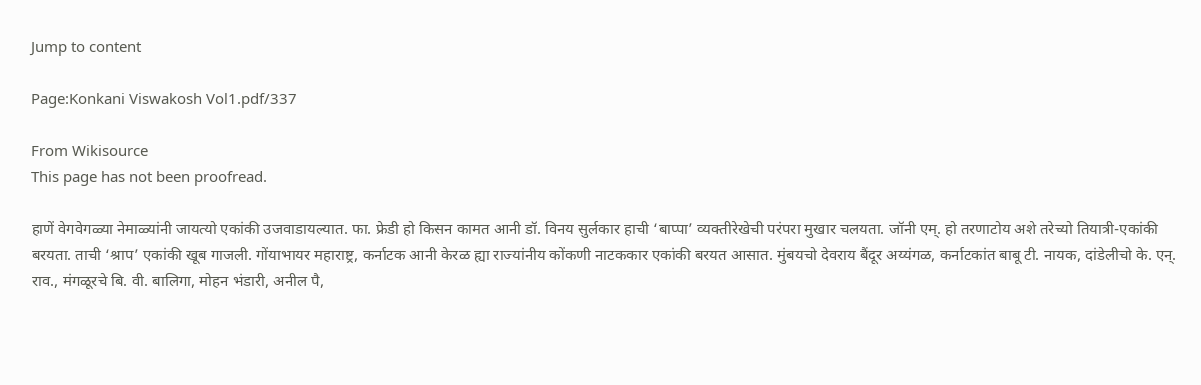Jump to content

Page:Konkani Viswakosh Vol1.pdf/337

From Wikisource
This page has not been proofread.

हाणें वेगवेगळ्या नेमाळ्यांनी जायत्यो एकांकी उजवाडायल्यात. फा. फ्रेडी हो किसन कामत आनी डॉ. विनय सुर्लकार हाची ‘बाप्पा’ व्यक्तीरेखेची परंपरा मुखार चलयता. जॉनी एम्. हो तरणाटोय अशे तरेच्यो तियात्री-एकांकी बरयता. ताची ‘श्राप’ एकांकी खूब गाजली. गोंयाभायर महाराष्ट्र, कर्नाटक आनी केरळ ह्या राज्यांनीय कोंकणी नाटककार एकांकी बरयत आसात. मुंबयचो देवराय बैंदूर अय्यंगळ, कर्नाटकांत बाबू टी. नायक, दांडेलीचो के. एन्. राव., मंगळूरचे बि. वी. बालिगा, मोहन भंडारी, अनील पै,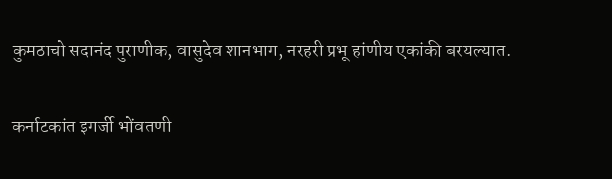कुमठाचो सदानंद पुराणीक, वासुदेव शानभाग, नरहरी प्रभू हांणीय एकांकी बरयल्यात.

कर्नाटकांत इगर्जी भोंवतणी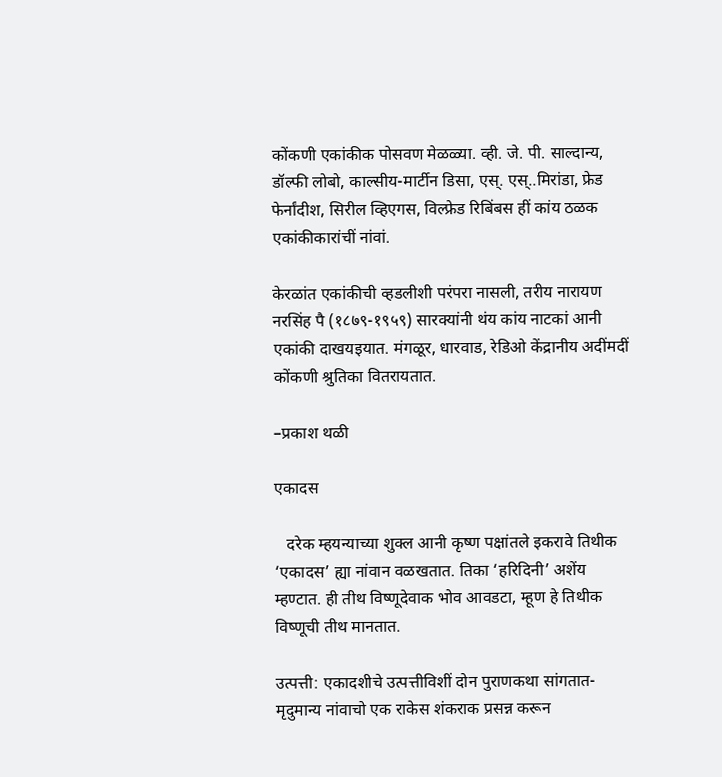कोंकणी एकांकीक पोसवण मेळळ्या. व्ही. जे. पी. साल्दान्य, डॉल्फी लोबो, काल्सीय-मार्टीन डिसा, एस्. एस्..मिरांडा, फ्रेड फेर्नांदीश, सिरील व्हिएगस, विल्फ्रेड रिबिंबस हीं कांय ठळक एकांकीकारांचीं नांवां.

केरळांत एकांकीची व्हडलीशी परंपरा नासली, तरीय नारायण नरसिंह पै (१८७९-१९५९) सारक्यांनी थंय कांय नाटकां आनी एकांकी दाखयइयात. मंगळूर, धारवाड, रेडिओ केंद्रानीय अदींमदीं कोंकणी श्रुतिका वितरायतात.

–प्रकाश थळी

एकादस

   दरेक म्हयन्याच्या शुक्ल आनी कृष्ण पक्षांतले इकरावे तिथीक ‘एकादस’ ह्या नांवान वळखतात. तिका ‘हरिदिनी’ अशेंय म्हण्टात. ही तीथ विष्णूदेवाक भोव आवडटा, म्हूण हे तिथीक विष्णूची तीथ मानतात.

उत्पत्ती: एकादशीचे उत्पत्तीविशीं दोन पुराणकथा सांगतात-मृदुमान्य नांवाचो एक राकेस शंकराक प्रसन्न करून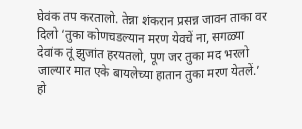घेवंक तप करतालो. तेन्ना शंकरान प्रसन्न जावन ताका वर दिलो ‘तुका कोणचडल्यान मरण येवचें ना, सगळ्या देवांक तूं झुजांत हरयतलो, पूण जर तुका मद भरलो जाल्यार मात एके बायलेच्या हातान तुका मरण येतलें.’ हो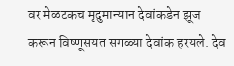वर मेळटकच मृदुमान्यान देवांकडेन झूज करून विष्णूसयत सगळ्या देवांक हरयले. देव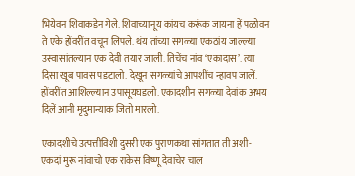भियेवन शिवाकडेन गेले. शिवाच्यानूय कांयच करूंक जायना हें पळोवन ते एके होंवरींत वचून लिपले. थंय तांच्या सगळ्या एकठांय जाल्ल्या उस्वासांतल्यान एक देवी तयार जाली. तिचेंच नांव ‘एकादास’. त्या दिसा खूब पावस पडटालो. देखून सगळ्यांचे आपशींच न्हावप जालें. होंवरींत आशिल्ल्यान उपासूयघडलो. एकादशीन सगळ्या देवांक अभय दिलें आनी मृदुमान्याक जितो मारलो.

एकादशीचे उत्पत्तीविशी दुसरी एक पुराणकथा सांगतात ती अशी-एकदां मुरू नांवाचो एक राकेस विष्णू देवाचेर चाल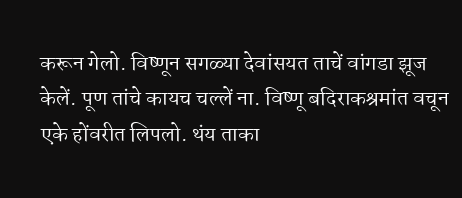करून गेलो. विष्णून सगळ्या देवांसयत ताचें वांगडा झूज केलें. पूण तांचे कायच चल्लें ना. विष्णू बदिराकश्रमांत वचून एके होंवरीत लिपलो. थंय ताका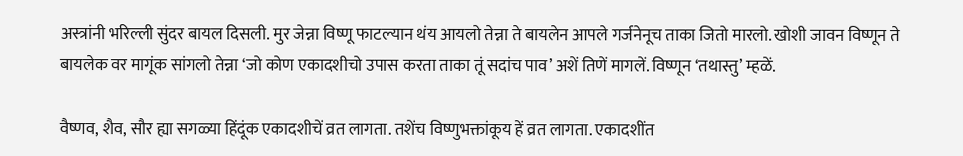अस्त्रांनी भरिल्ली सुंदर बायल दिसली. मुर जेन्ना विष्णू फाटल्यान थंय आयलो तेन्ना ते बायलेन आपले गर्जनेनूच ताका जितो मारलो. खोशी जावन विष्णून ते बायलेक वर मागूंक सांगलो तेन्ना ‘जो कोण एकादशीचो उपास करता ताका तूं सदांच पाव’ अशें तिणें मागलें. विष्णून ‘तथास्तु’ म्हळें.

वैष्णव, शैव, सौर ह्या सगळ्या हिंदूंक एकादशीचें व्रत लागता. तशेंच विष्णुभक्तांकूय हें व्रत लागता. एकादशींत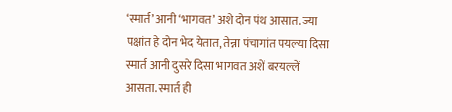‘स्मार्त’ आनी ‘भागवत’ अशे दोन पंथ आसात. ज्या पक्षांत हे दोन भेद येतात, तेन्ना पंचागांत पयल्या दिसा स्मार्त आनी दुसरे दिसा भागवत अशें बरयल्लें आसता. स्मार्त ही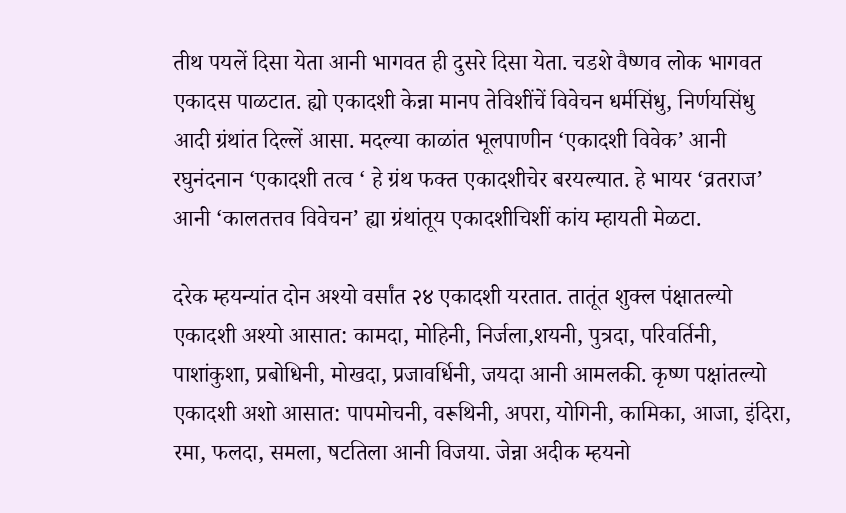तीथ पयलें दिसा येता आनी भागवत ही दुसरे दिसा येता. चडशे वैष्णव लोक भागवत एकादस पाळटात. ह्यो एकादशी केन्ना मानप तेविशींचें विवेचन धर्मसिंधु, निर्णयसिंधु आदी ग्रंथांत दिल्लें आसा. मदल्या काळांत भूलपाणीन ‘एकादशी विवेक’ आनी रघुनंदनान ‘एकादशी तत्व ‘ हे ग्रंथ फक्त एकादशीचेर बरयल्यात. हे भायर ‘व्रतराज’ आनी ‘कालतत्तव विवेचन’ ह्या ग्रंथांतूय एकादशीचिशीं कांय म्हायती मेळटा.

दरेक म्हयन्यांत दोन अश्यो वर्सांत २४ एकादशी यरतात. तातूंत शुक्ल पंक्षातल्यो एकादशी अश्यो आसात: कामदा, मोहिनी, निर्जला,शयनी, पुत्रदा, परिवर्तिनी, पाशांकुशा, प्रबोधिनी, मोखदा, प्रजावर्धिनी, जयदा आनी आमलकी. कृष्ण पक्षांतल्यो एकादशी अशो आसात: पापमोचनी, वरूथिनी, अपरा, योगिनी, कामिका, आजा, इंदिरा, रमा, फलदा, समला, षटतिला आनी विजया. जेन्ना अदीक म्हयनो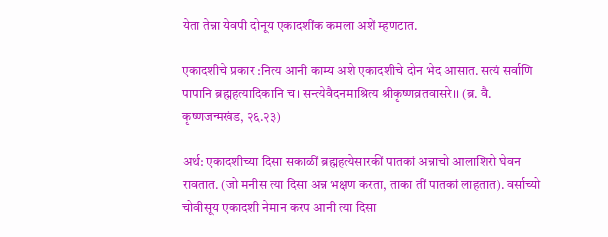येता तेन्ना येवपी दोनूय एकादशींक कमला अशें म्हणटात.

एकादशीचे प्रकार :नित्य आनी काम्य अशे एकादशीचे दोन भेद आसात. सत्यं सर्वाणि पापानि ब्रह्महत्यादिकानि च। सन्त्येवैदनमाश्रित्य श्रीकृष्णव्रतवासरे।। (ब्र. वै. कृष्णजन्मखंड, २६.२३)

अर्थ: एकादशीच्या दिसा सकाळीं ब्रह्महत्येसारकीं पातकां अन्नाचो आलाशिरो घेवन रावतात. (जो मनीस त्या दिसा अन्न भक्षण करता, ताका तीं पातकां लाहतात). वर्साच्यो चोवीसूय एकादशी नेमान करप आनी त्या दिसा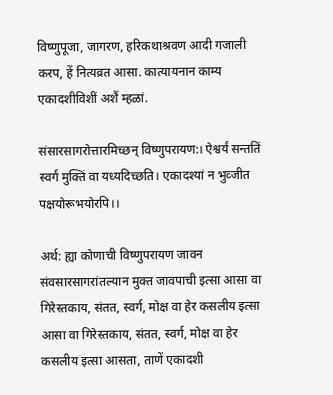विष्णुपूजा, जागरण, हरिकथाश्रवण आदी गजाली करप, हें नित्यव्रत आसा. कात्यायनान काम्य एकादशीविशीं अशैं म्हळां.

संसारसागरोत्तारमिच्छन् विष्णुपरायण:। ऐश्वर्यं सन्ततिं स्वर्गं मुक्तिं वा यध्यदिच्छति। एकादश्यां न भुव्जीत पक्षयोरूभयोरपि।।

अर्थ: ह्या कोणाची विष्णुपरायण जावन संवसारसागरांतल्यान मुक्त जावपाची इत्सा आसा वा गिरेस्तकाय, संतत, स्वर्ग, मोक्ष वा हेर कसलीय इत्सा आसा वा गिरेस्तकाय, संतत, स्वर्ग, मोक्ष वा हेर कसलीय इत्सा आसता, ताणें एकादशी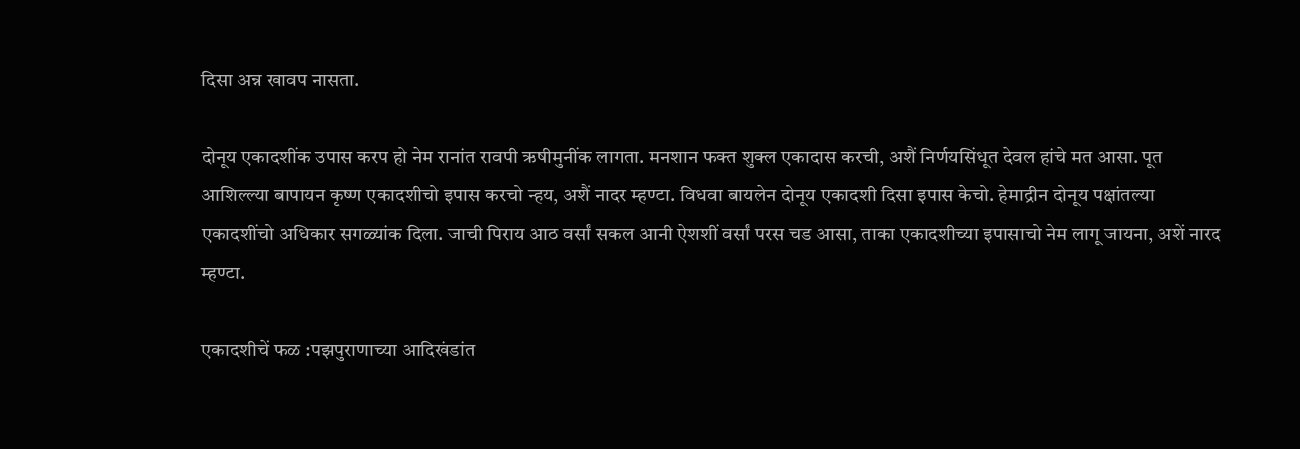दिसा अन्न खावप नासता.

दोनूय एकादशींक उपास करप हो नेम रानांत रावपी ऋषीमुनींक लागता. मनशान फक्त शुक्ल एकादास करची, अशैं निर्णयसिंधूत देवल हांचे मत आसा. पूत आशिल्ल्या बापायन कृष्ण एकादशीचो इपास करचो न्हय, अशैं नादर म्हण्टा. विधवा बायलेन दोनूय एकादशी दिसा इपास केचो. हेमाद्रीन दोनूय पक्षांतल्या एकादशींचो अधिकार सगळ्यांक दिला. जाची पिराय आठ वर्सां सकल आनी ऐशशीं वर्सां परस चड आसा, ताका एकादशीच्या इपासाचो नेम लागू जायना, अशें नारद म्हण्टा.

एकादशीचें फळ :पझपुराणाच्या आदिखंडांत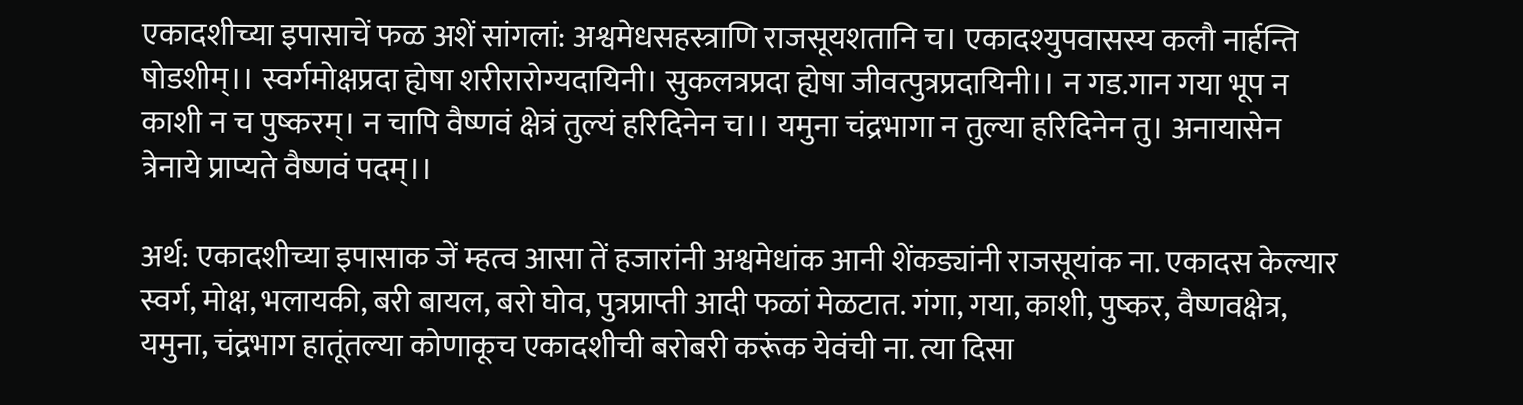एकादशीच्या इपासाचें फळ अशें सांगलां: अश्वमेधसहस्त्राणि राजसूयशतानि च। एकादश्युपवासस्य कलौ नार्हन्ति षोडशीम्।। स्वर्गमोक्षप्रदा ह्येषा शरीरारोग्यदायिनी। सुकलत्रप्रदा ह्येषा जीवत्पुत्रप्रदायिनी।। न गड.गान गया भूप न काशी न च पुष्करम्। न चापि वैष्णवं क्षेत्रं तुल्यं हरिदिनेन च।। यमुना चंद्रभागा न तुल्या हरिदिनेन तु। अनायासेन त्रेनाये प्राप्यते वैष्णवं पदम्।।

अर्थ: एकादशीच्या इपासाक जें म्हत्व आसा तें हजारांनी अश्वमेधांक आनी शेंकड्यांनी राजसूयांक ना. एकादस केल्यार स्वर्ग, मोक्ष, भलायकी, बरी बायल, बरो घोव, पुत्रप्राप्ती आदी फळां मेळटात. गंगा, गया, काशी, पुष्कर, वैष्णवक्षेत्र, यमुना, चंद्रभाग हातूंतल्या कोणाकूच एकादशीची बरोबरी करूंक येवंची ना. त्या दिसा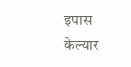इपास केल्यार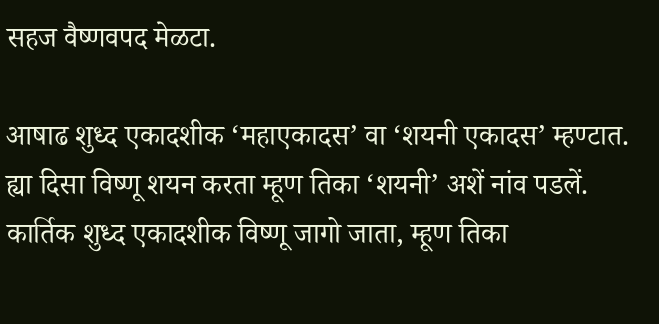सहज वैष्णवपद मेळटा.

आषाढ शुध्द एकादशीक ‘महाएकादस’ वा ‘शयनी एकादस’ म्हण्टात. ह्या दिसा विष्णू शयन करता म्हूण तिका ‘शयनी’ अशें नांव पडलें. कार्तिक शुध्द एकादशीक विष्णू जागो जाता, म्हूण तिका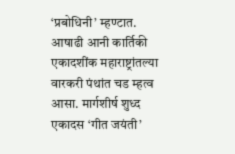‘प्रबोधिनी’ म्हण्टात. आषाढी आनी कार्तिकी एकादशींक महाराष्ट्रांतल्या वारकरी पंथांत चड म्हत्व आसा. मार्गशीर्ष शुध्द एकादस ‘गीत जयंती’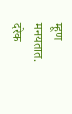म्हूण मनयतात. दरेक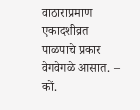वाठाराप्रमाण एकादशीव्रत पाळपाचे प्रकार वेगवेगळे आसात. – कों.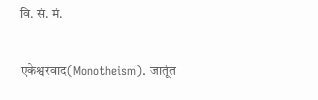वि. सं. मं.

एकेश्वरवाद(Monotheism). जातूंत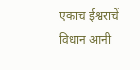एकाच ईश्वराचें विधान आनी